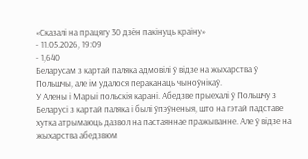«Сказалі на працягу 30 дзён пакінуць краіну»
- 11.05.2026, 19:09
- 1,640
Беларусам з картай паляка адмовілі ў відзе на жыхарства ў Польшчы, але ім удалося пераканаць чыноўнікаў.
У Алены і Марыі польскія карані. Абедзве прыехалі ў Польшчу з Беларусі з картай паляка і былі ўпэўненыя, што на гэтай падставе хутка атрымаюць дазвол на пастаяннае пражыванне. Але ў відзе на жыхарства абедзвюм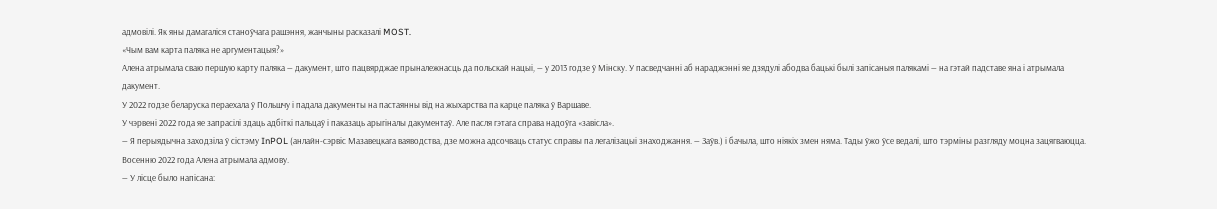адмовілі. Як яны дамагаліся станоўчага рашэння, жанчыны расказалі MOST.
«Чым вам карта паляка не аргументацыя?»
Алена атрымала сваю першую карту паляка — дакумент, што пацвярджае прыналежнасць да польскай нацыі, — у 2013 годзе ў Мінску. У пасведчанні аб нараджэнні яе дзядулі абодва бацькі былі запісаныя палякамі — на гэтай падставе яна і атрымала дакумент.
У 2022 годзе беларуска пераехала ў Польшчу і падала дакументы на пастаянны від на жыхарства па карце паляка ў Варшаве.
У чэрвені 2022 года яе запрасілі здаць адбіткі пальцаў і паказаць арыгіналы дакументаў. Але пасля гэтага справа надоўга «завісла».
— Я перыядычна заходзіла ў сістэму InPOL (анлайн-сэрвіс Мазавецкага ваяводства, дзе можна адсочваць статус справы па легалізацыі знаходжання. — Заўв.) і бачыла, што ніякіх змен няма. Тады ўжо ўсе ведалі, што тэрміны разгляду моцна зацягваюцца.
Восенню 2022 года Алена атрымала адмову.
— У лісце было напісана: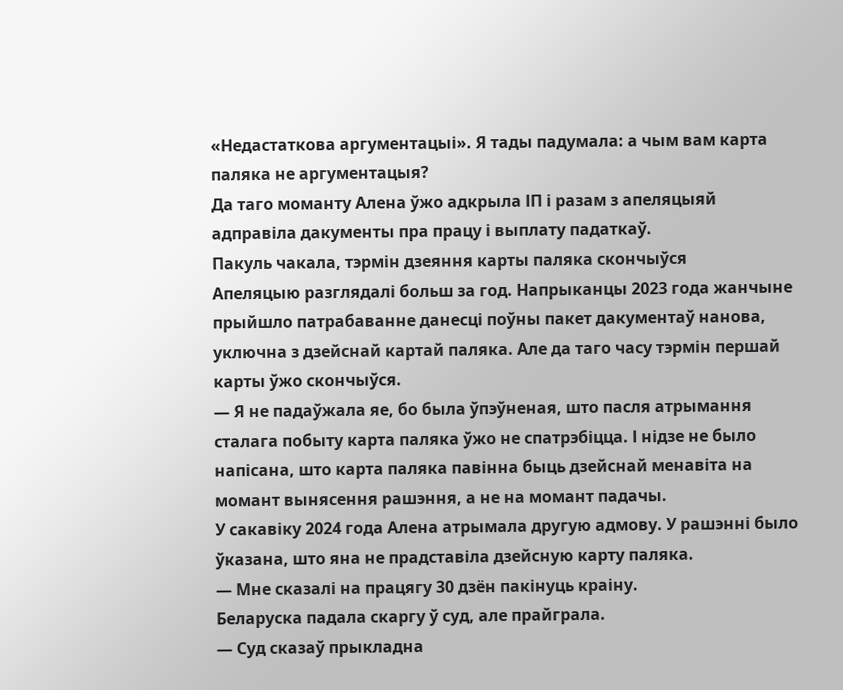«Недастаткова аргументацыі». Я тады падумала: а чым вам карта паляка не аргументацыя?
Да таго моманту Алена ўжо адкрыла ІП і разам з апеляцыяй адправіла дакументы пра працу і выплату падаткаў.
Пакуль чакала, тэрмін дзеяння карты паляка скончыўся
Апеляцыю разглядалі больш за год. Напрыканцы 2023 года жанчыне прыйшло патрабаванне данесці поўны пакет дакументаў нанова, уключна з дзейснай картай паляка. Але да таго часу тэрмін першай карты ўжо скончыўся.
— Я не падаўжала яе, бо была ўпэўненая, што пасля атрымання сталага побыту карта паляка ўжо не спатрэбіцца. І нідзе не было напісана, што карта паляка павінна быць дзейснай менавіта на момант вынясення рашэння, а не на момант падачы.
У сакавіку 2024 года Алена атрымала другую адмову. У рашэнні было ўказана, што яна не прадставіла дзейсную карту паляка.
— Мне сказалі на працягу 30 дзён пакінуць краіну.
Беларуска падала скаргу ў суд, але прайграла.
— Суд сказаў прыкладна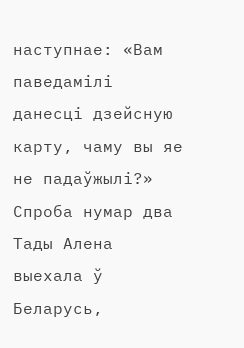наступнае: «Вам паведамілі данесці дзейсную карту, чаму вы яе не падаўжылі?»
Спроба нумар два
Тады Алена выехала ў Беларусь,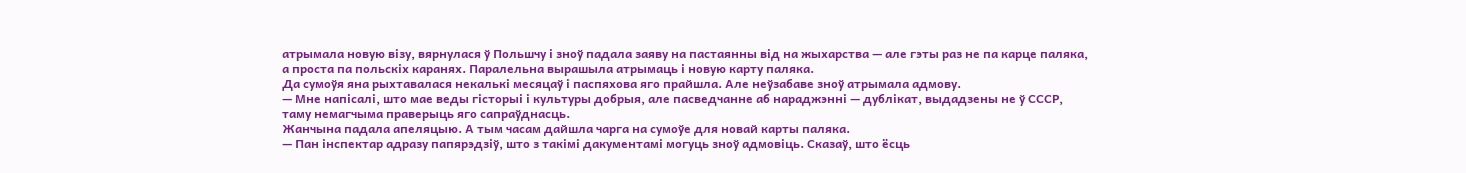атрымала новую візу, вярнулася ў Польшчу і зноў падала заяву на пастаянны від на жыхарства — але гэты раз не па карце паляка, а проста па польскіх каранях. Паралельна вырашыла атрымаць і новую карту паляка.
Да сумоўя яна рыхтавалася некалькі месяцаў і паспяхова яго прайшла. Але неўзабаве зноў атрымала адмову.
— Мне напісалі, што мае веды гісторыі і культуры добрыя, але пасведчанне аб нараджэнні — дублікат, выдадзены не ў СССР, таму немагчыма праверыць яго сапраўднасць.
Жанчына падала апеляцыю. А тым часам дайшла чарга на сумоўе для новай карты паляка.
— Пан інспектар адразу папярэдзіў, што з такімі дакументамі могуць зноў адмовіць. Сказаў, што ёсць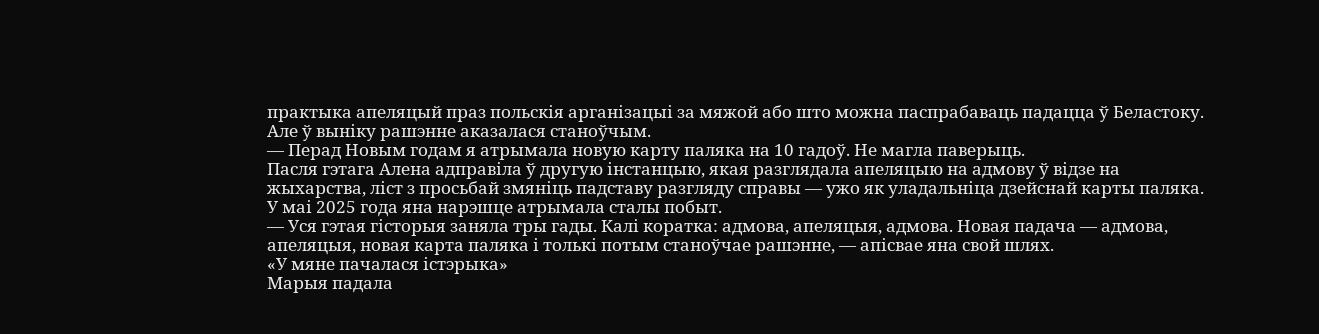практыка апеляцый праз польскія арганізацыі за мяжой або што можна паспрабаваць падацца ў Беластоку.
Але ў выніку рашэнне аказалася станоўчым.
— Перад Новым годам я атрымала новую карту паляка на 10 гадоў. Не магла паверыць.
Пасля гэтага Алена адправіла ў другую інстанцыю, якая разглядала апеляцыю на адмову ў відзе на жыхарства, ліст з просьбай змяніць падставу разгляду справы — ужо як уладальніца дзейснай карты паляка.
У маі 2025 года яна нарэшце атрымала сталы побыт.
— Уся гэтая гісторыя заняла тры гады. Калі коратка: адмова, апеляцыя, адмова. Новая падача — адмова, апеляцыя, новая карта паляка і толькі потым станоўчае рашэнне, — апісвае яна свой шлях.
«У мяне пачалася істэрыка»
Марыя падала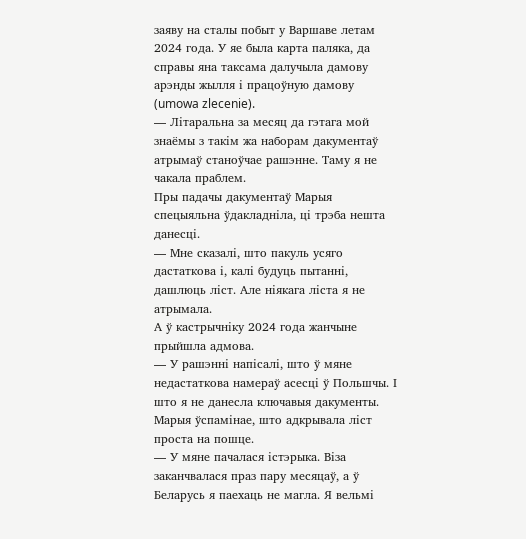заяву на сталы побыт у Варшаве летам 2024 года. У яе была карта паляка, да справы яна таксама далучыла дамову арэнды жылля і працоўную дамову (umowa zlecenie).
— Літаральна за месяц да гэтага мой знаёмы з такім жа наборам дакументаў атрымаў станоўчае рашэнне. Таму я не чакала праблем.
Пры падачы дакументаў Марыя спецыяльна ўдакладніла, ці трэба нешта данесці.
— Мне сказалі, што пакуль усяго дастаткова і, калі будуць пытанні, дашлюць ліст. Але ніякага ліста я не атрымала.
А ў кастрычніку 2024 года жанчыне прыйшла адмова.
— У рашэнні напісалі, што ў мяне недастаткова намераў асесці ў Польшчы. І што я не данесла ключавыя дакументы.
Марыя ўспамінае, што адкрывала ліст проста на пошце.
— У мяне пачалася істэрыка. Віза заканчвалася праз пару месяцаў, а ў Беларусь я паехаць не магла. Я вельмі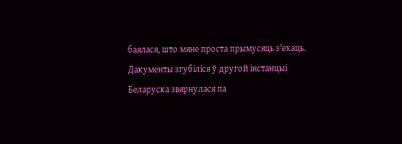баялася, што мяне проста прымусяць з'ехаць.
Дакументы згубіліся ў другой інстанцыі
Беларуска звярнулася па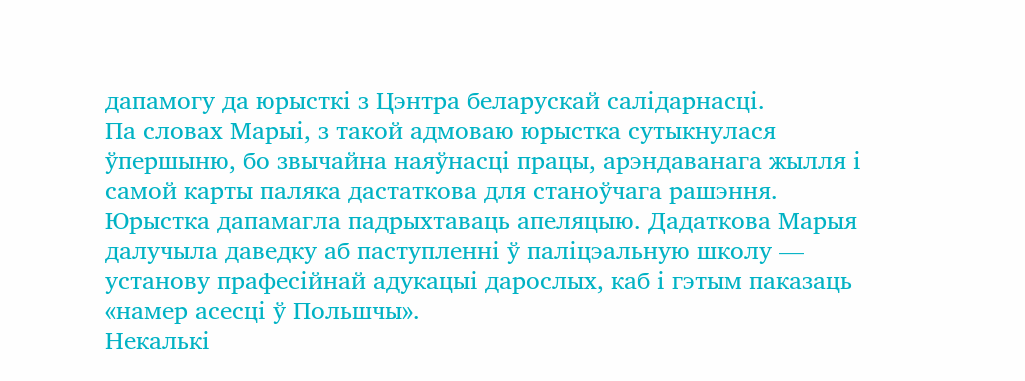дапамогу да юрысткі з Цэнтра беларускай салідарнасці.
Па словах Марыі, з такой адмоваю юрыстка сутыкнулася ўпершыню, бо звычайна наяўнасці працы, арэндаванага жылля і самой карты паляка дастаткова для станоўчага рашэння.
Юрыстка дапамагла падрыхтаваць апеляцыю. Дадаткова Марыя далучыла даведку аб паступленні ў паліцэальную школу — установу прафесійнай адукацыі дарослых, каб і гэтым паказаць «намер асесці ў Польшчы».
Некалькі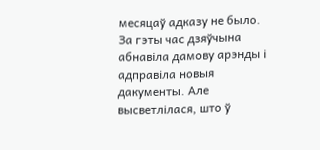месяцаў адказу не было. За гэты час дзяўчына абнавіла дамову арэнды і адправіла новыя дакументы. Але высветлілася, што ў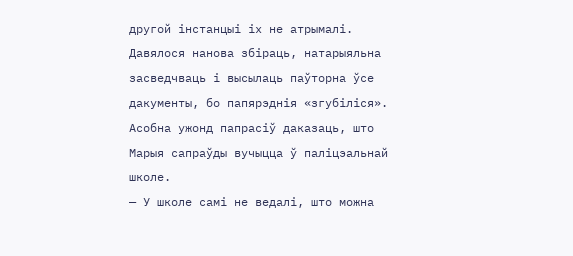другой інстанцыі іх не атрымалі. Давялося нанова збіраць, натарыяльна засведчваць і высылаць паўторна ўсе дакументы, бо папярэднія «згубіліся».
Асобна ужонд папрасіў даказаць, што Марыя сапраўды вучыцца ў паліцэальнай школе.
— У школе самі не ведалі, што можна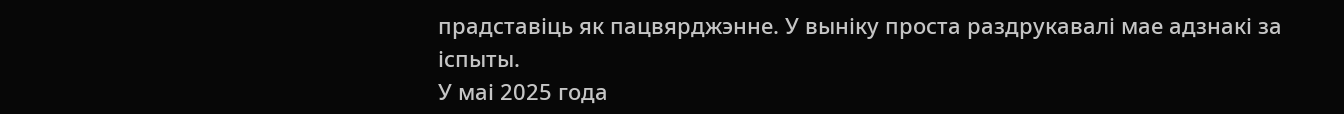прадставіць як пацвярджэнне. У выніку проста раздрукавалі мае адзнакі за іспыты.
У маі 2025 года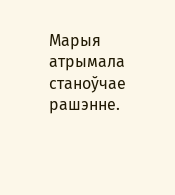Марыя атрымала станоўчае рашэнне.